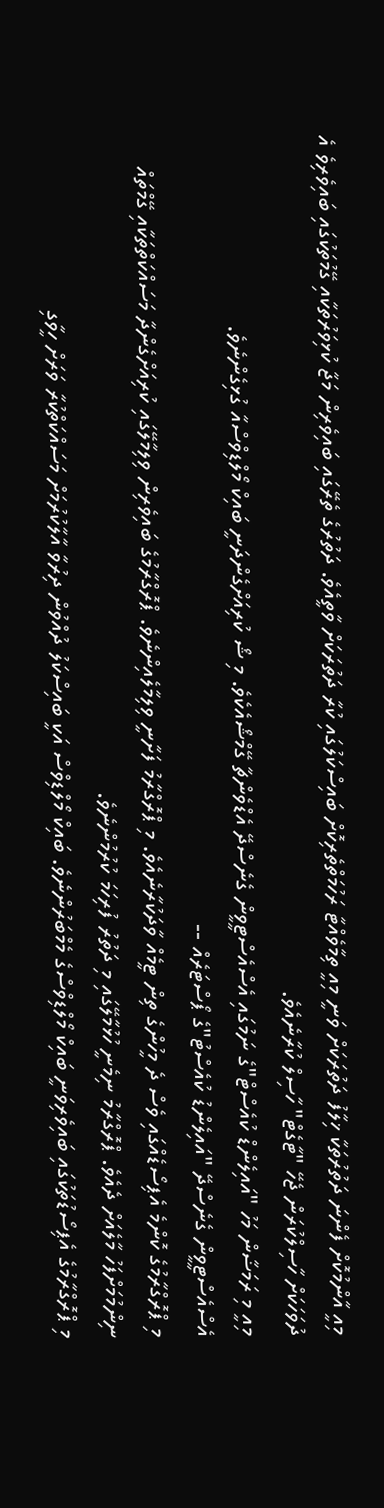މިއީ އާންމުކޮށް ފެންނަ ދަތުރުތަކާ ޚިލާފު ދަތުރަކަށް ވަނީ މިއީ ތިމާވެއްޓާ ރަހުމަތްތެރިކޮށް ބައިސްކަލުގައި ކުރާ ދަތުރަކަށް ވާތީއެވެ. ދަތުރުގެ ތެރޭގައި ބައިވެރިން މަޖާ ކުޅިވަރުތަކާއި ގޭމުތަކުގައި ބައިވެރިވެ އެ ދުވަހަކަށް ހާސިލްކުރަން ޖެހޭ "ޓާގެޓް" ހާސިލް ކުރާނެއެވެ.
މިއީ މި ރަމަޟާން މަހު "އައިލެންޑް ކުއެސްޓް"ގެ ނަމުގައި އެސްއެސްޓީވީން ގެނެސްދޭ އެޑްވެންޗާ ގޭމްޝޯއެކެވެ. މި ޝޯ ކުރިއަށްގެންދަނީ ބައިކް މޯލްޑިވްސްއާ ގުޅިގެންނެވެ.
އެސްއެސްޓީވީން ގެނެސްދޭ "އައިލެންޑު ކުއެސްޓު"ގެ ޕޯސްޓަރެއް --
މި ޕްރޮގްރާމުގެ ކޮންމެ އެޕިސޯޑެއްގައި ވެސް ދެ މީހުންގެ ތިން ޓީމެއް ވާދަކުރާނެއެވެ. މި ޕްރޮގްރާމު ފަށާނީ ވިލިމާލެއިންނެވެ. ޕްރޮގްރާމުގެ ބައިވެރިން ވިލިމާލޭގައި ކުރިއަށްގެންދާ މަސައްކަތްތަކާއި ގޭމްތައް ނިންމުމަށްފަހު މާލެއަށް ދެއެވެ. ޕްރޮގްރާމު ނިމެނީ ހުޅުމާލޭގައި މި ދަތުރު ފުރިހަމަ ކުރުމުންނެވެ.
މި ޕްރޮގްރާމުގެ އެޕިސޯޑުތަކުގައި ބައިވެރިވަނީ ބައިކް މޯލްޑިވްސްގެ މެމްބަރުންނެވެ. ބައިކް މޯލްޑިވްސް އަކީ ބައިސްކަލު ދުއްވުން ދިރުވާ އާލާކުރުމަށް މަސައްކަތްކުރާ ވަރަށް ހީވާގި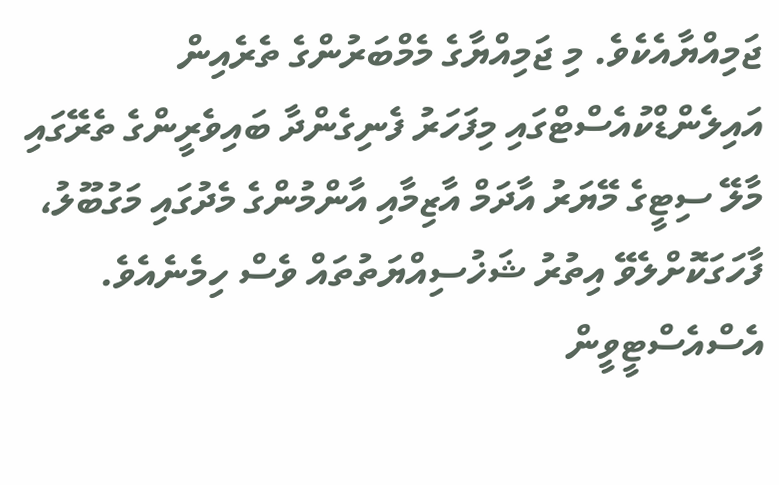ޖަމިއްޔާއެކެވެ. މި ޖަމިއްޔާގެ މެމްބަރުންގެ ތެރެއިން އައިލެންޑްކުއެސްޓްގައި މިފަހަރު ފެނިގެންދާ ބައިވެރީންގެ ތެރޭގައި މާލޭ ސިޓީގެ މޭޔަރު އާދަމް އާޒިމާއި އާންމުންގެ މެދުގައި މަގުބޫލު، ފާހަގަކޮށްލެވޭ އިތުރު ޝަޚުސިއްޔަތުތައް ވެސް ހިމެނެއެވެ.
އެސްއެސްޓީވީން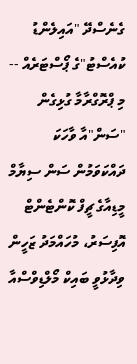ގެނެސްދޭ "އައިލެންޑު ކުއެސްޓު"ގެ ޕޯސްޓަރެއް --
މި ޕްރޮގްރާމާ ގުޅިގެން "ސަން"އާ ވާހަކަ ދައްކަވަމުން ސަން ސިޔާމް މީޑިއާގެ ޗީފް ކޮންޓެންޓް އޮފިސަރު، މުހައްމަދު ޒަހީން ވިދާޅުވީ ބައިކް މޯލްޑިވްސްއާ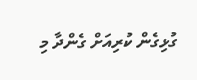ގުޅިގެން ކުރިއަށް ގެންދާ މި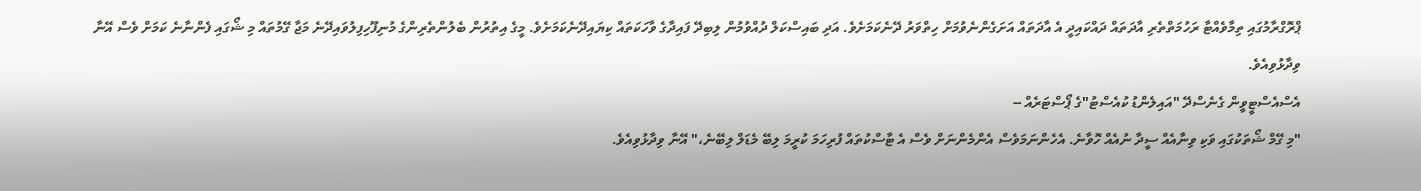ޕްރޮގްރާމުގައި ތިމާވެއްޓާ ރަހުމަތްތެރި އާދަތައް ދައްކައިދީ އެ އާދަތައް އަށަގެންނެވުމަށް ހިތްވަރު ދޭނެކަމަށެވެ. އަދި ބައިސްކަލް ދުއްވުމުން ލިބިދޭ ފައިދާގެ ވާހަކަތައް ކިޔައިދޭނެކަމަށެވެ. މީގެ އިތުރުން ބެލުންތެރިންގެ މުނިފޫހިފިލުވައިދޭނެ މަޖާ ގޭމުތައް މި ޝޯގައި ފެންނާނެ ކަމަށް ވެސް އޭނާ ވިދާޅުވިއެވެ.
އެސްއެސްޓީވީން ގެނެސްދޭ "އައިލެންޑު ކުއެސްޓު"ގެ ޕޯސްޓަރެއް --
"މި ގޭމް ޝޯތަކުގައި ވަކި ވިނާއެއް ސީދާ ނުއެއް ހޮވާނެ. އެހެންނަމަވެސް އެންމެންނަށް ވެސް އެ ޓާސްކުތައް ފުރިހަމަ ކުރީމަ ލިބޭ މެޑަލް ލިބޭނެ،" އޭނާ ވިދާޅުވިއެވެ.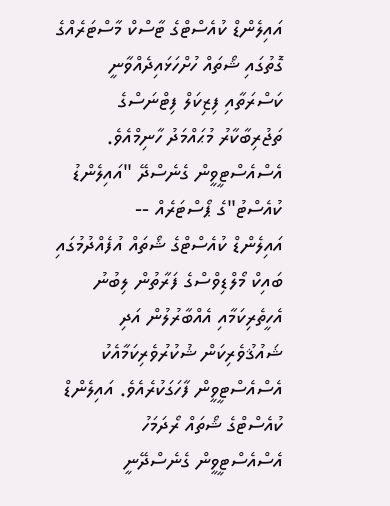އައިލެންޑް ކުއެސްޓްގެ ޓާސްކް މާސްޓަރެއްގެ ގޮތުގައި ޝޯތައް ހުށްހަޅައިދެއްވާނީ ކަސްރަތާއި ފިޒިކަލް ފިޓްނަސްގެ ތަޖުރިބާކާރު މުޙައްމަދު ހާނިމްއެވެ.
އެސްއެސްޓީވީން ގެނެސްދޭ "އައިލެންޑު ކުއެސްޓު"ގެ ޕޯސްޓަރެއް --
އައިލެންޑް ކުއެސްޓްގެ ޝޯތައް އުފެއްދުމުގައި ބައިކް މޯލްޑިވްސްގެ ފަރާތުން ލިބުނު އެހީތެރިކަމާއި އެއްބާރުލުން އަދި ޝައުޤުވެރިކަން ޝުކުރުވެރިކަމާއެކު އެސްއެސްޓީވީން ފާހަގަކުރެއެވެ. އައިލެންޑް ކުއެސްޓްގެ ޝޯތައް ރޯދަމަހު އެސްއެސްޓީވީން ގެނެސްދޭނީ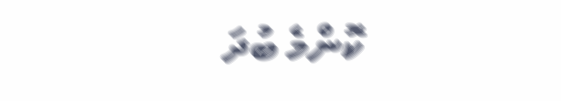ކޮންމެ ބުދަ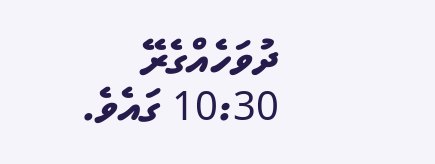ދުވަހެއްގެރޭ 10:30 ގައެވެ.